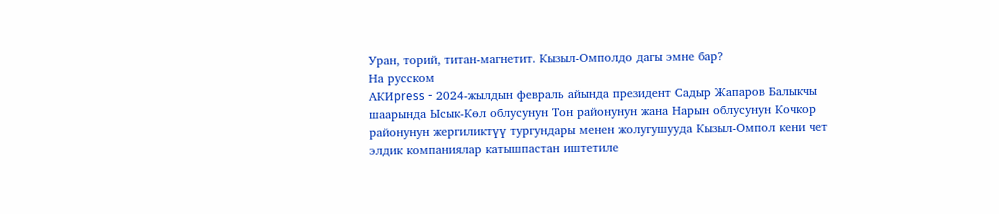Уран, торий, титан-магнетит. Кызыл-Омполдо дагы эмне бар?
На русском
АКИpress - 2024-жылдын февраль айында президент Садыр Жапаров Балыкчы шаарында Ысык-Көл облусунун Тон районунун жана Нарын облусунун Кочкор районунун жергиликтүү тургундары менен жолугушууда Кызыл-Омпол кени чет элдик компаниялар катышпастан иштетиле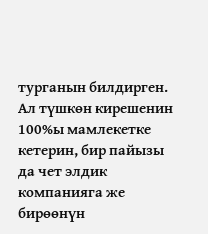турганын билдирген. Ал түшкөн кирешенин 100%ы мамлекетке кетерин, бир пайызы да чет элдик компанияга же бирөөнүн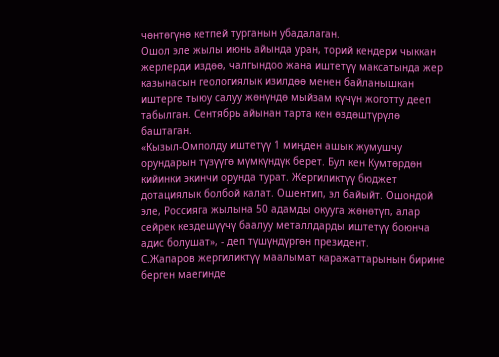чөнтөгүнө кетпей турганын убадалаган.
Ошол эле жылы июнь айында уран, торий кендери чыккан жерлерди издөө, чалгындоо жана иштетүү максатында жер казынасын геологиялык изилдөө менен байланышкан иштерге тыюу салуу жөнүндө мыйзам күчүн жоготту дееп табылган. Сентябрь айынан тарта кен өздөштүрүлө баштаган.
«Кызыл-Омполду иштетүү 1 миңден ашык жумушчу орундарын түзүүгө мүмкүндүк берет. Бул кен Кумтөрдөн кийинки экинчи орунда турат. Жергиликтүү бюджет дотациялык болбой калат. Ошентип, эл байыйт. Ошондой эле, Россияга жылына 50 адамды окууга жөнөтүп, алар сейрек кездешүүчү баалуу металлдарды иштетүү боюнча адис болушат», - деп түшүндүргөн президент.
С.Жапаров жергиликтүү маалымат каражаттарынын бирине берген маегинде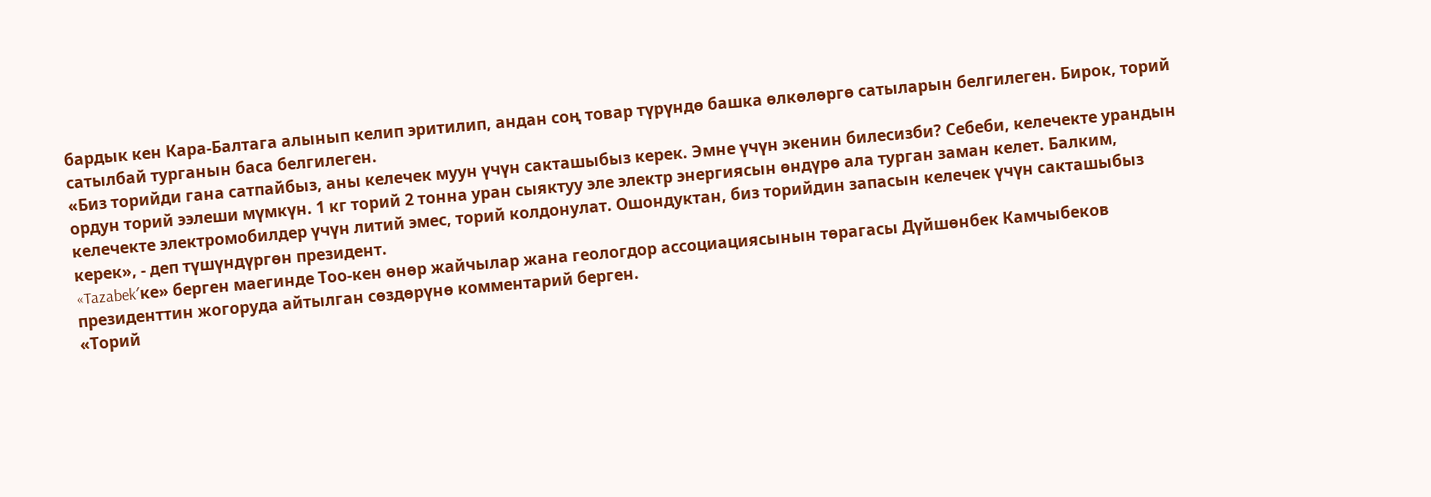бардык кен Кара-Балтага алынып келип эритилип, андан соң товар түрүндө башка өлкөлөргө сатыларын белгилеген. Бирок, торий сатылбай турганын баса белгилеген.
«Биз торийди гана сатпайбыз, аны келечек муун үчүн сакташыбыз керек. Эмне үчүн экенин билесизби? Себеби, келечекте урандын ордун торий ээлеши мүмкүн. 1 кг торий 2 тонна уран сыяктуу эле электр энергиясын өндүрө ала турган заман келет. Балким, келечекте электромобилдер үчүн литий эмес, торий колдонулат. Ошондуктан, биз торийдин запасын келечек үчүн сакташыбыз керек», - деп түшүндүргөн президент.
«Tazabek′ке» берген маегинде Тоо-кен өнөр жайчылар жана геологдор ассоциациясынын төрагасы Дүйшөнбек Камчыбеков президенттин жогоруда айтылган сөздөрүнө комментарий берген.
«Торий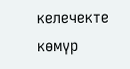келечекте көмүр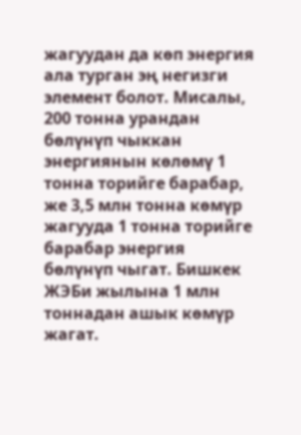жагуудан да көп энергия ала турган эң негизги элемент болот. Мисалы, 200 тонна урандан бөлүнүп чыккан энергиянын көлөмү 1 тонна торийге барабар, же 3,5 млн тонна көмүр жагууда 1 тонна торийге барабар энергия бөлүнүп чыгат. Бишкек ЖЭБи жылына 1 млн тоннадан ашык көмүр жагат.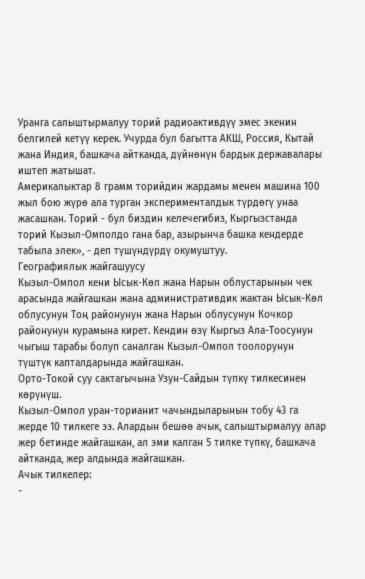Уранга салыштырмалуу торий радиоактивдүү эмес экенин белгилей кетүү керек. Учурда бул багытта АКШ, Россия, Кытай жана Индия, башкача айтканда, дүйнөнүн бардык державалары иштеп жатышат.
Америкалыктар 8 грамм торийдин жардамы менен машина 100 жыл бою жүрө ала турган эксперименталдык түрдөгү унаа жасашкан. Торий - бул биздин келечегибиз, Кыргызстанда торий Кызыл-Омполдо гана бар, азырынча башка кендерде табыла элек», - деп түшүндүрдү окумуштуу.
Географиялык жайгашуусу
Кызыл-Омпол кени Ысык-Көл жана Нарын облустарынын чек арасында жайгашкан жана административдик жактан Ысык-Көл облусунун Тоң районунун жана Нарын облусунун Кочкор районунун курамына кирет. Кендин өзү Кыргыз Ала-Тоосунун чыгыш тарабы болуп саналган Кызыл-Омпол тоолорунун түштүк капталдарында жайгашкан.
Орто-Токой суу сактагычына Узун-Сайдын түпкү тилкесинен көрүнүш.
Кызыл-Омпол уран-торианит чачындыларынын тобу 43 га жерде 10 тилкеге ээ. Алардын бешөө ачык, салыштырмалуу алар жер бетинде жайгашкан, ал эми калган 5 тилке түпкү, башкача айтканда, жер алдында жайгашкан.
Ачык тилкелер:
-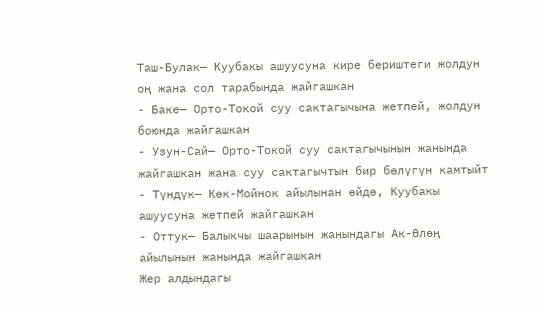Таш-Булак— Куубакы ашуусуна кире бериштеги жолдун оң жана сол тарабында жайгашкан
- Баке— Орто-Токой суу сактагычына жетпей, жолдун боюнда жайгашкан
- Узун-Сай— Орто-Токой суу сактагычынын жанында жайгашкан жана суу сактагычтын бир бөлүгүн камтыйт
- Түндүк— Көк-Мойнок айылынан өйдө, Куубакы ашуусуна жетпей жайгашкан
- Оттук— Балыкчы шаарынын жанындагы Ак-Өлөң айылынын жанында жайгашкан
Жер алдындагы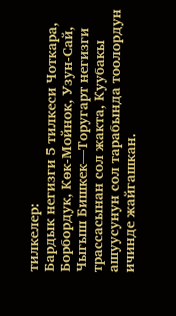тилкелер:
Бардык негизги 5 тилкеси Чоткара, Борбордук, Көк-Мойнок, Узун-Сай, Чыгыш Бишкек—Торугарт негизги трассасынан сол жакта, Куубакы ашуусунун сол тарабында тоолордун ичинде жайгашкан.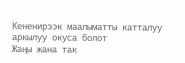Кененирээк маалыматты катталуу аркылуу окуса болот
Жаңы жана так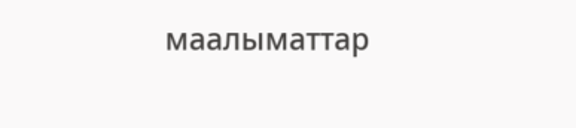маалыматтар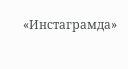«Инстаграмда»